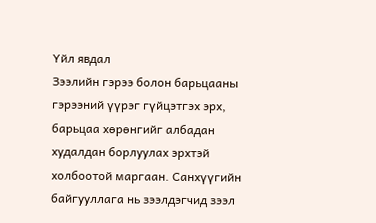Үйл явдал
Зээлийн гэрээ болон барьцааны гэрээний үүрэг гүйцэтгэх эрх, барьцаа хөрөнгийг албадан худалдан борлуулах эрхтэй холбоотой маргаан. Санхүүгийн байгууллага нь зээлдэгчид зээл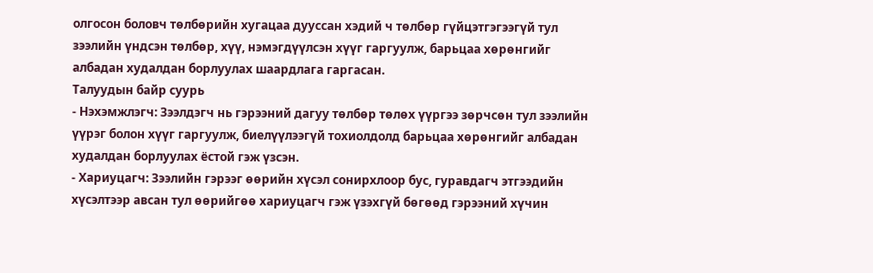олгосон боловч төлбөрийн хугацаа дууссан хэдий ч төлбөр гүйцэтгэгээгүй тул зээлийн үндсэн төлбөр, хүү, нэмэгдүүлсэн хүүг гаргуулж, барьцаа хөрөнгийг албадан худалдан борлуулах шаардлага гаргасан.
Талуудын байр суурь
- Нэхэмжлэгч: Зээлдэгч нь гэрээний дагуу төлбөр төлөх үүргээ зөрчсөн тул зээлийн үүрэг болон хүүг гаргуулж, биелүүлээгүй тохиолдолд барьцаа хөрөнгийг албадан худалдан борлуулах ёстой гэж үзсэн.
- Хариуцагч: Зээлийн гэрээг өөрийн хүсэл сонирхлоор бус, гуравдагч этгээдийн хүсэлтээр авсан тул өөрийгөө хариуцагч гэж үзэхгүй бөгөөд гэрээний хүчин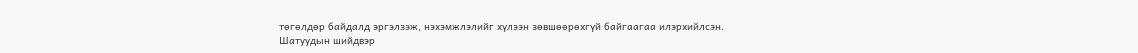төгөлдөр байдалд эргэлзэж, нэхэмжлэлийг хүлээн зөвшөөрөхгүй байгаагаа илэрхийлсэн.
Шатуудын шийдвэр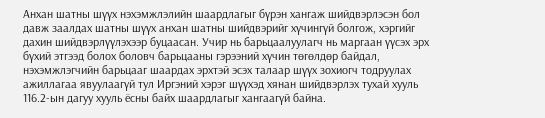Анхан шатны шүүх нэхэмжлэлийн шаардлагыг бүрэн хангаж шийдвэрлэсэн бол давж заалдах шатны шүүх анхан шатны шийдвэрийг хүчингүй болгож, хэргийг дахин шийдвэрлүүлэхээр буцаасан. Учир нь барьцаалуулагч нь маргаан үүсэх эрх бүхий этгээд болох боловч барьцааны гэрээний хүчин төгөлдөр байдал, нэхэмжлэгчийн барьцааг шаардах эрхтэй эсэх талаар шүүх зохиогч тодруулах ажиллагаа явуулаагүй тул Иргэний хэрэг шүүхэд хянан шийдвэрлэх тухай хууль 116.2-ын дагуу хууль ёсны байх шаардлагыг хангаагүй байна.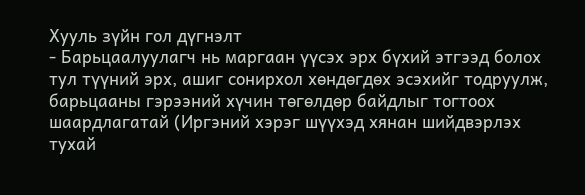Хууль зүйн гол дүгнэлт
- Барьцаалуулагч нь маргаан үүсэх эрх бүхий этгээд болох тул түүний эрх, ашиг сонирхол хөндөгдөх эсэхийг тодруулж, барьцааны гэрээний хүчин төгөлдөр байдлыг тогтоох шаардлагатай (Иргэний хэрэг шүүхэд хянан шийдвэрлэх тухай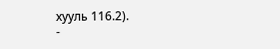хууль 116.2).
-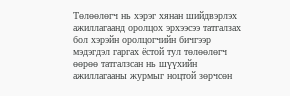Төлөөлөгч нь хэрэг хянан шийдвэрлэх ажиллагаанд оролцох эрхээсээ татгалзах бол хэрэйн оролцогчийн бичгээр мэдэгдэл гаргах ёстой тул төлөөлөгч өөрөө татгалзсан нь шүүхийн ажиллагааны журмыг ноцтой зөрчсөн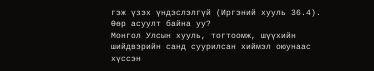гэж үзэх үндэслэлгүй (Иргэний хууль 36.4).
Өөр асуулт байна уу?
Монгол Улсын хууль, тогтоомж, шүүхийн шийдвэрийн санд суурилсан хиймэл оюунаас хүссэн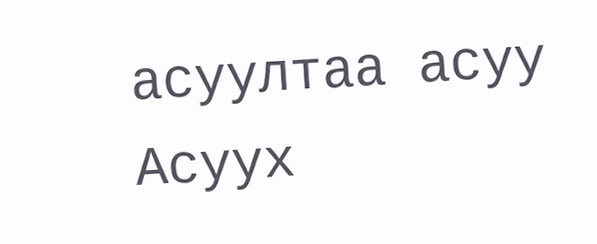асуултаа асуу
Асуух